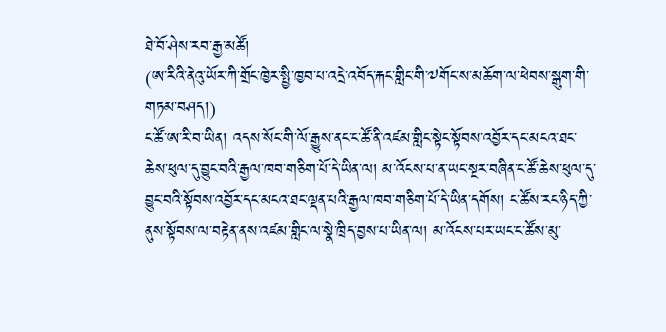ཐེ་བོ་ཤེས་རབ་རྒྱ་མཚོ།
(ཨ་རིའི་ནེའུ་ཡོར་ཀི་གྲོང་ཁྱེར་སྤྱི་ཁྱབ་པ་འདྲེ་འབོད་རྐང་གླིང་གི་༧གོང་ས་མཆོག་ལ་ཕེབས་སྒུག་གི་གཏམ་བཤད།)
ང་ཚོ་ཨ་རི་བ་ཡིན། འདས་སོང་གི་ལོ་རྒྱུས་ནང་ང་ཚོ་ནི་འཛམ་གླིང་སྟེང་སྟོབས་འབྱོར་དང་མངའ་ཐང་ཆེས་ཕུལ་དུ་བྱུང་བའི་རྒྱལ་ཁབ་གཅིག་པོ་དེ་ཡིན་ལ། མ་འོངས་པ་ན་ཡང་སྔར་བཞིན་ང་ཚོ་ཆེས་ཕུལ་དུ་བྱུང་བའི་སྟོབས་འབྱོར་དང་མངའ་ཐང་ལྡན་པའི་རྒྱལ་ཁབ་གཅིག་པོ་དེ་ཡིན་དགོས། ང་ཚོས་རང་ཉིད་ཀྱི་ནུས་སྟོབས་ལ་བརྟེན་ནས་འཛམ་གླིང་ལ་སྣེ་ཁྲིད་བྱས་པ་ཡིན་ལ། མ་འོངས་པར་ཡང་ང་ཚོས་མུ་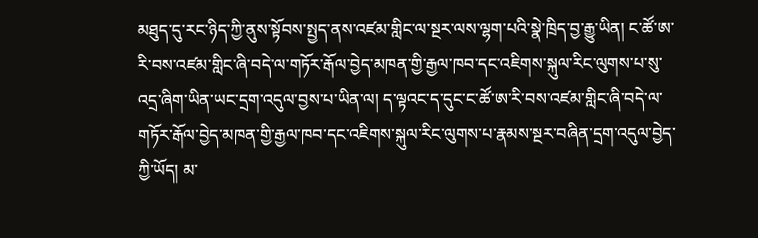མཐུད་དུ་རང་ཉིད་ཀྱི་ནུས་སྟོབས་སྤྱད་ནས་འཛམ་གླིང་ལ་སྔར་ལས་ལྷག་པའི་སྣེ་ཁྲིད་བྱ་རྒྱུ་ཡིན། ང་ཚོ་ཨ་རི་བས་འཛམ་གླིང་ཞི་བདེ་ལ་གཏོར་རྒོལ་བྱེད་མཁན་གྱི་རྒྱལ་ཁབ་དང་འཇིགས་སྐུལ་རིང་ལུགས་པ་སུ་འདྲ་ཞིག་ཡིན་ཡང་དྲག་འདུལ་བྱས་པ་ཡིན་ལ། ད་ལྟའང་ད་དུང་ང་ཚོ་ཨ་རི་བས་འཛམ་གླིང་ཞི་བདེ་ལ་གཏོར་རྒོལ་བྱེད་མཁན་གྱི་རྒྱལ་ཁབ་དང་འཇིགས་སྐུལ་རིང་ལུགས་པ་རྣམས་སྔར་བཞིན་དྲག་འདུལ་བྱེད་ཀྱི་ཡོད། མ་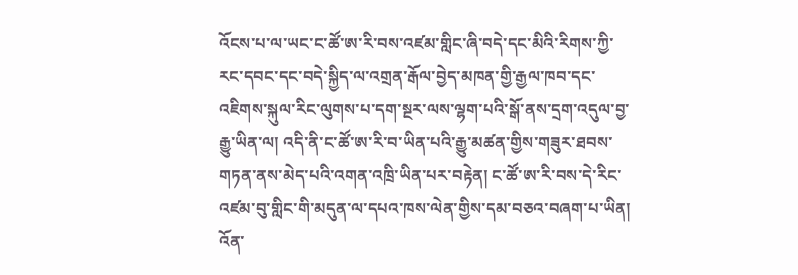འོངས་པ་ལ་ཡང་ང་ཚོ་ཨ་རི་བས་འཛམ་གླིང་ཞི་བདེ་དང་མིའི་རིགས་ཀྱི་རང་དབང་དང་བདེ་སྐྱིད་ལ་འགྲན་རྒོལ་བྱེད་མཁན་གྱི་རྒྱལ་ཁབ་དང་འཇིགས་སྐུལ་རིང་ལུགས་པ་དག་སྔར་ལས་ལྷག་པའི་སྒོ་ནས་དྲག་འདུལ་བྱ་རྒྱུ་ཡིན་ལ། འདི་ནི་ང་ཚོ་ཨ་རི་བ་ཡིན་པའི་རྒྱུ་མཚན་གྱིས་གཟུར་ཐབས་གཏན་ནས་མེད་པའི་འགན་འཁྲི་ཡིན་པར་བརྟེན། ང་ཚོ་ཨ་རི་བས་དེ་རིང་འཛམ་བུ་གླིང་གི་མདུན་ལ་དཔའ་ཁས་ལེན་གྱིས་དམ་བཅའ་བཞག་པ་ཡིན།
འོན་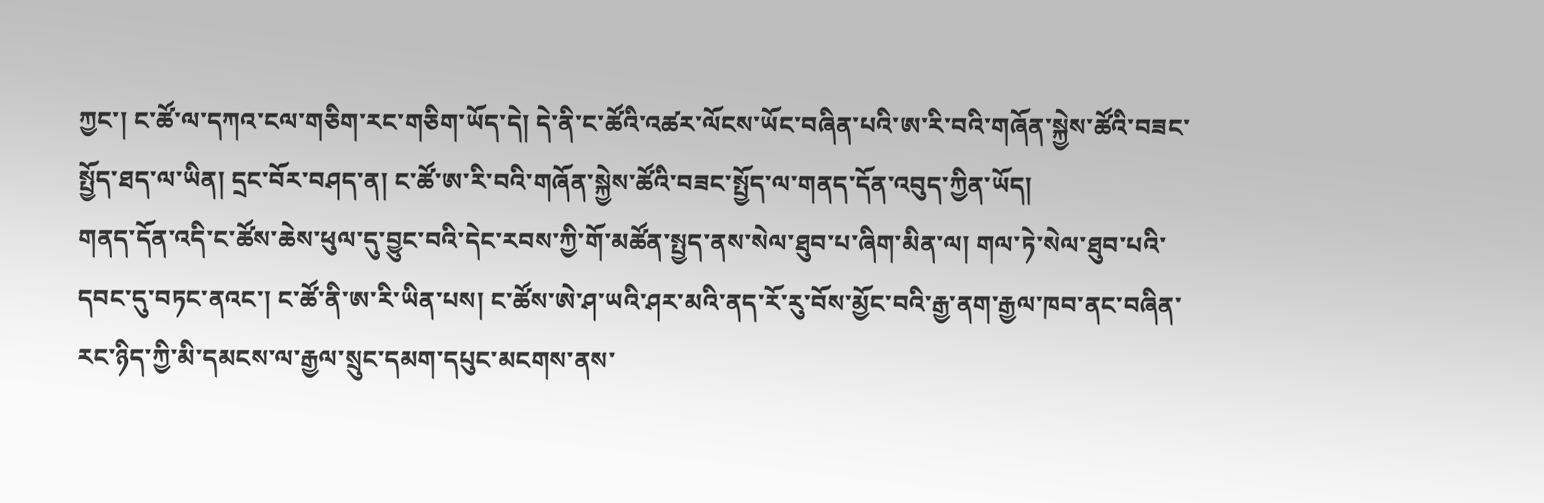ཀྱང་། ང་ཚོ་ལ་དཀའ་ངལ་གཅིག་རང་གཅིག་ཡོད་དེ། དེ་ནི་ང་ཚོའི་འཚར་ལོངས་ཡོང་བཞིན་པའི་ཨ་རི་བའི་གཞོན་སྐྱེས་ཚོའི་བཟང་སྤྱོད་ཐད་ལ་ཡིན། དྲང་བོར་བཤད་ན། ང་ཚོ་ཨ་རི་བའི་གཞོན་སྐྱེས་ཚོའི་བཟང་སྤྱོད་ལ་གནད་དོན་འབུད་ཀྱིན་ཡོད།
གནད་དོན་འདི་ང་ཚོས་ཆེས་ཕུལ་དུ་བྱུང་བའི་དེང་རབས་ཀྱི་གོ་མཚོན་སྤྱད་ནས་སེལ་ཐུབ་པ་ཞིག་མིན་ལ། གལ་ཏེ་སེལ་ཐུབ་པའི་དབང་དུ་བཏང་ནའང་། ང་ཚོ་ནི་ཨ་རི་ཡིན་པས། ང་ཚོས་ཨེ་ཤ་ཡའི་ཤར་མའི་ནད་རོ་རུ་བོས་མྱོང་བའི་རྒྱ་ནག་རྒྱལ་ཁབ་ནང་བཞིན་རང་ཉིད་ཀྱི་མི་དམངས་ལ་རྒྱལ་སྲུང་དམག་དཔུང་མངགས་ནས་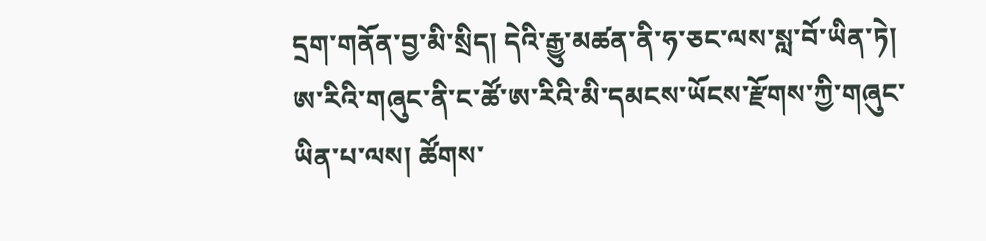དྲག་གནོན་བྱ་མི་སྲིད། དེའི་རྒྱུ་མཚན་ནི་ཧ་ཅང་ལས་སླ་བོ་ཡིན་ཏེ། ཨ་རིའི་གཞུང་ནི་ང་ཚོ་ཨ་རིའི་མི་དམངས་ཡོངས་རྫོགས་ཀྱི་གཞུང་ཡིན་པ་ལས། ཚོགས་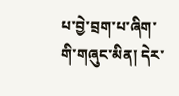པ་བྱེ་བྲག་པ་ཞིག་གི་གཞུང་མིན། དེར་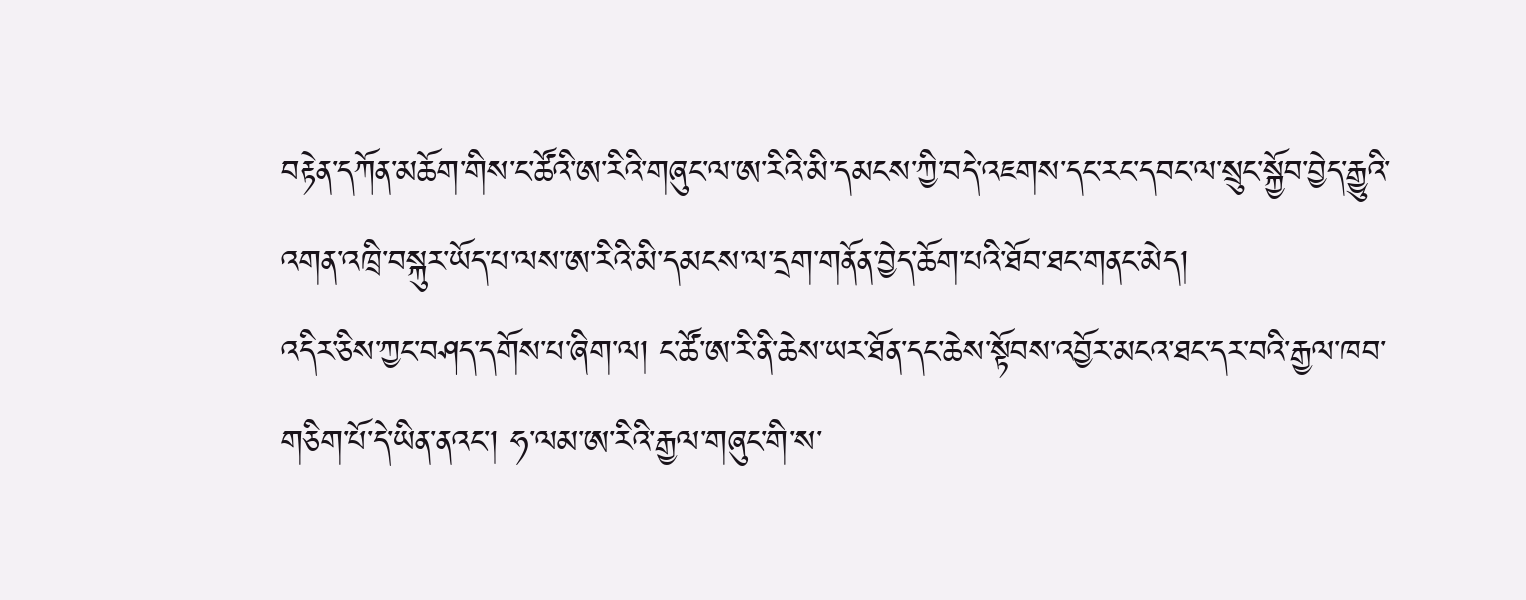བརྟེན་དཀོན་མཆོག་གིས་ང་ཚོའི་ཨ་རིའི་གཞུང་ལ་ཨ་རིའི་མི་དམངས་ཀྱི་བདེ་འཇགས་དང་རང་དབང་ལ་སྲུང་སྐྱོབ་བྱེད་རྒྱུའི་འགན་འཁྲི་བསྐུར་ཡོད་པ་ལས་ཨ་རིའི་མི་དམངས་ལ་དྲག་གནོན་བྱེད་ཆོག་པའི་ཐོབ་ཐང་གནང་མེད།
འདིར་ཅིས་ཀྱང་བཤད་དགོས་པ་ཞིག་ལ། ང་ཚོ་ཨ་རི་ནི་ཆེས་ཡར་ཐོན་དང་ཆེས་སྟོབས་འབྱོར་མངའ་ཐང་དར་བའི་རྒྱལ་ཁབ་གཅིག་པོ་དེ་ཡིན་ནའང་། ཧ་ལམ་ཨ་རིའི་རྒྱལ་གཞུང་གི་ས་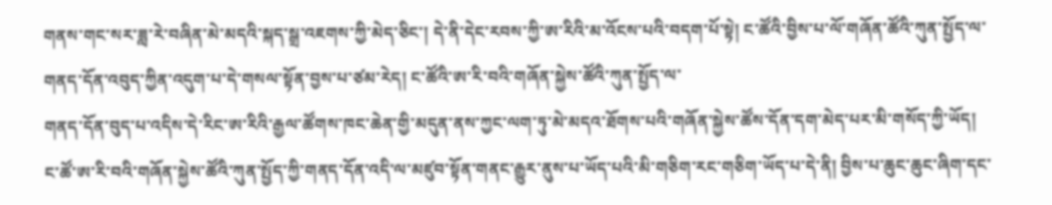གནས་གང་སར་ཟླ་རེ་བཞིན་མེ་མདའི་སྐད་སྒྲ་འཇགས་ཀྱི་མེད་ཅིང་། དེ་ནི་དེང་རབས་ཀྱི་ཨ་རིའི་མ་འོངས་པའི་བདག་པོ་སྟེ། ང་ཚོའི་བྱིས་པ་ལོ་གཞོན་ཚོའི་ཀུན་སྤྱོད་ལ་གནད་དོན་འབུད་ཀྱིན་འདུག་པ་དེ་གསལ་སྟོན་བྱས་པ་ཙམ་རེད། ང་ཚོའི་ཨ་རི་བའི་གཞོན་སྐྱེས་ཚོའི་ཀུན་སྤྱོད་ལ་
གནད་དོན་བུད་པ་འདིས་དེ་རིང་ཨ་རིའི་རྒྱལ་ཚོགས་ཁང་ཆེན་གྱི་མདུན་ནས་ཀྱང་ལག་ཏུ་མེ་མདའ་ཐོགས་པའི་གཞོན་སྐྱེས་ཚོས་དོན་དག་མེད་པར་མི་གསོད་ཀྱི་ཡོད།
ང་ཚོ་ཨ་རི་བའི་གཞོན་སྐྱེས་ཚོའི་ཀུན་སྤྱོད་ཀྱི་གནད་དོན་འདི་ལ་མཛུབ་སྟོན་གནང་རྒྱུར་ནུས་པ་ཡོད་པའི་མི་གཅིག་རང་གཅིག་ཡོད་པ་དེ་ནི། བྱིས་པ་ཆུང་ཆུང་ཞིག་དང་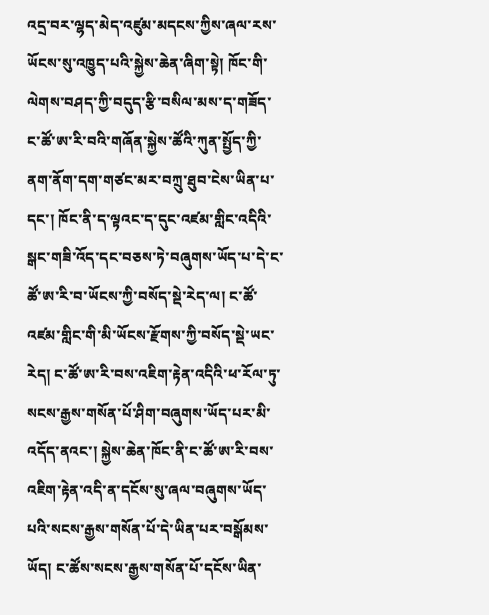འདྲ་བར་ལྷད་མེད་འཛུམ་མདངས་ཀྱིས་ཞལ་རས་ཡོངས་སུ་འཁྱུད་པའི་སྐྱེས་ཆེན་ཞིག་སྟེ། ཁོང་གི་ལེགས་བཤད་ཀྱི་བདུད་རྩི་བསིལ་མས་ད་གཟོད་ང་ཚོ་ཨ་རི་བའི་གཞོན་སྐྱེས་ཚོའི་ཀུན་སྤྱོད་ཀྱི་ནག་ནོག་དག་གཙང་མར་བཀྲུ་ཐུབ་ངེས་ཡིན་པ་དང་། ཁོང་ནི་ད་ལྟའང་ད་དུང་འཛམ་གླིང་འདིའི་སྒང་གཟི་འོད་དང་བཅས་ཏེ་བཞུགས་ཡོད་པ་དེ་ང་ཚོ་ཨ་རི་བ་ཡོངས་ཀྱི་བསོད་སྡེ་རེད་ལ། ང་ཚོ་འཛམ་གླིང་གི་མི་ཡོངས་རྫོགས་ཀྱི་བསོད་སྡེ་ཡང་རེད། ང་ཚོ་ཨ་རི་བས་འཇིག་རྟེན་འདིའི་ཕ་རོལ་ཏུ་སངས་རྒྱས་གསོན་པོ་ཤིག་བཞུགས་ཡོད་པར་མི་འདོད་ནའང་། སྐྱེས་ཆེན་ཁོང་ནི་ང་ཚོ་ཨ་རི་བས་འཇིག་རྟེན་འདི་ན་དངོས་སུ་ཞལ་བཞུགས་ཡོད་པའི་སངས་རྒྱས་གསོན་པོ་དེ་ཡིན་པར་བསྒོམས་ཡོད། ང་ཚོས་སངས་རྒྱས་གསོན་པོ་དངོས་ཡིན་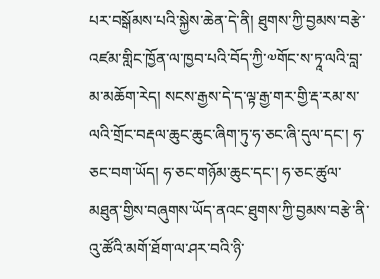པར་བསྒོམས་པའི་སྐྱེས་ཆེན་དེ་ནི། ཐུགས་ཀྱི་བྱམས་བརྩེ་འཛམ་གླིང་ཁྱོན་ལ་ཁྱབ་པའི་བོད་ཀྱི་༧གོང་ས་ཏཱ་ལའི་བླ་མ་མཆོག་རེད། སངས་རྒྱས་དེ་ད་ལྟ་རྒྱ་གར་གྱི་རྡ་རམ་ས་ལའི་གྲོང་བརྡལ་ཆུང་ཆུང་ཞིག་ཏུ་ཧ་ཅང་ཞི་དུལ་དང་། ཧ་ཅང་བག་ཡོད། ཧ་ཅང་གཉོམ་ཆུང་དང་། ཧ་ཅང་ཚུལ་མཐུན་གྱིས་བཞུགས་ཡོད་ནའང་ཐུགས་ཀྱི་བྱམས་བརྩེ་ནི་འུ་ཚོའི་མགོ་ཐོག་ལ་ཤར་བའི་ཉི་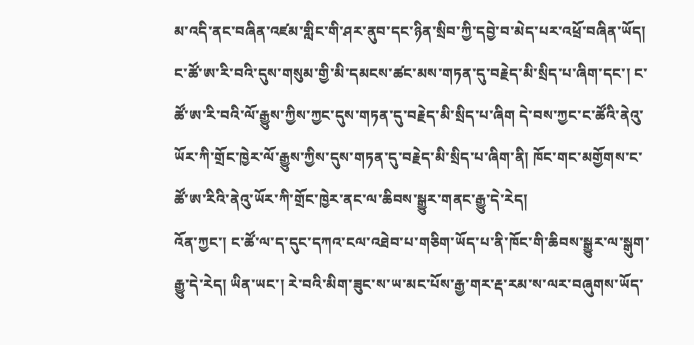མ་འདི་ནང་བཞིན་འཛམ་གླིང་གི་ཤར་ནུབ་དང་ཉིན་སྲིབ་ཀྱི་དབྱེ་བ་མེད་པར་འཕྲོ་བཞིན་ཡོད།
ང་ཚོ་ཨ་རི་བའི་དུས་གསུམ་གྱི་མི་དམངས་ཚང་མས་གཏན་དུ་བརྗེད་མི་སྲིད་པ་ཞིག་དང་། ང་ཚོ་ཨ་རི་བའི་ལོ་རྒྱུས་ཀྱིས་ཀྱང་དུས་གཏན་དུ་བརྗེད་མི་སྲིད་པ་ཞིག དེ་བས་ཀྱང་ང་ཚོའི་ནེའུ་ཡོར་ཀི་གྲོང་ཁྱེར་ལོ་རྒྱུས་ཀྱིས་དུས་གཏན་དུ་བརྗེད་མི་སྲིད་པ་ཞིག་ནི། ཁོང་གང་མགྱོགས་ང་ཚོ་ཨ་རིའི་ནེའུ་ཡོར་ཀི་གྲོང་ཁྱེར་ནང་ལ་ཆིབས་སྒྱུར་གནང་རྒྱུ་དེ་རེད།
འོན་ཀྱང་། ང་ཚོ་ལ་ད་དུང་དཀའ་ངལ་འཐེབ་པ་གཅིག་ཡོད་པ་ནི་ཁོང་གི་ཆིབས་སྒྱུར་ལ་སྒུག་རྒྱུ་དེ་རེད། ཡིན་ཡང་། རེ་བའི་མིག་ཟུང་ས་ཡ་མང་པོས་རྒྱ་གར་རྡ་རམ་ས་ལར་བཞུགས་ཡོད་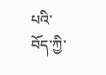པའི་བོད་ཀྱི་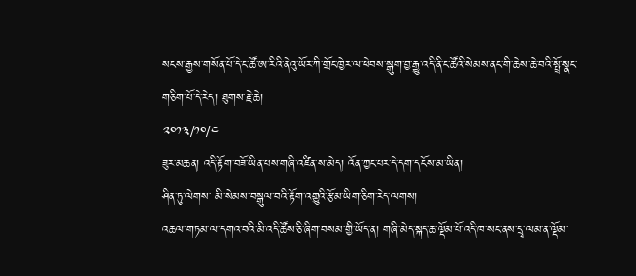སངས་རྒྱས་གསོན་པོ་དེ་ང་ཚོ་ཨ་རིའི་ནེའུ་ཡོར་ཀི་གྲོང་ཁྱེར་ལ་ཕེབས་སྒུག་བྱ་རྒྱུ་འདི་ནི་ང་ཚོའི་སེམས་ནང་གི་ཆེས་ཆེ་བའི་སྤྲོ་སྣང་གཅིག་པོ་དེ་རེད། ཐུགས་རྗེ་ཆེ།
༢༠༡༣/༡༠/༤
ཟུར་མཆན། འདི་རྟོག་བཟོ་ཡིན་པས་གཞི་འཛིན་ས་མེད། འོན་ཀྱང་པར་དེ་དག་དངོས་མ་ཡིན།
ཤིན་ཏུ་ལེགས་ མི་སེམས་བསྒུལ་བའི་རྟོག་འགྱུའི་རྩོམ་ཡིག་ཅིག་རེད་ལགས།
འཆལ་གཏམ་ལ་དགའ་བའི་མི་འདི་ཚོས་ཅི་ཞིག་བསམ་གྱི་ཡོད་ན། གཞི་མེད་སྐད་ཆ་ལྡོམ་པོ་འདི་ཁ་སང་ནས་དྲྭ་ལམ་ན་ལྡོམ་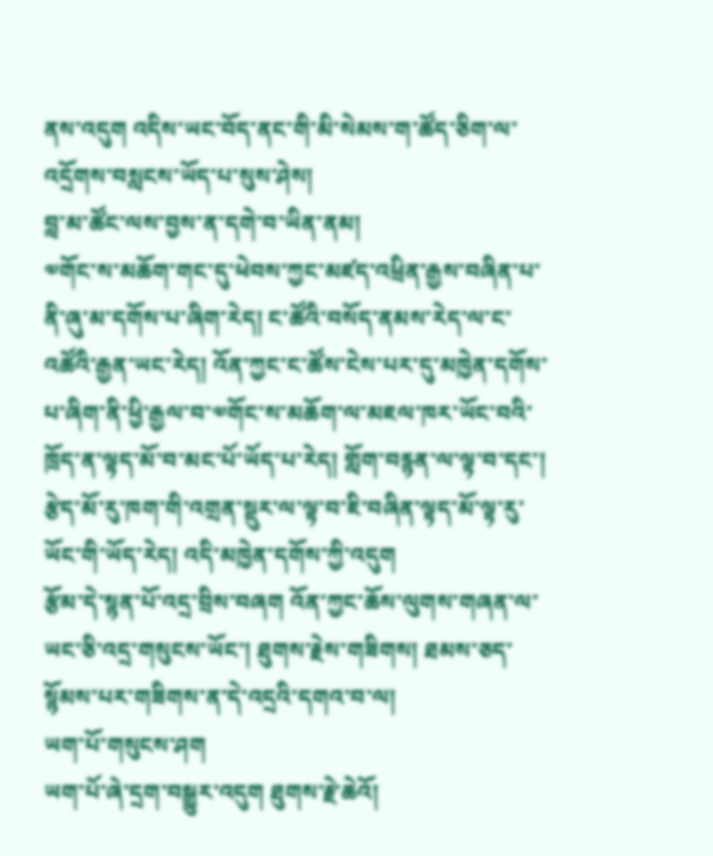ནས་འདུག འདིས་ཡང་བོད་ནང་གི་མི་སེམས་ག་ཚོད་ཅིག་ལ་འདྲོགས་བསླངས་ཡོད་པ་སུས་ཤེས།
བླ་མ་ཚོང་ལས་བྱས་ན་དགེ་བ་ཡིན་ནམ།
༧གོང་ས་མཆོག་གང་དུ་ཕེབས་ཀྱང་མཛད་འཕྲིན་རྒྱས་བཞིན་པ་ནི་ཞུ་མ་དགོས་པ་ཞིག་རེད། ང་ཚོའི་བསོད་ནམས་རེད་ལ་ང་འཚོའི་རྒྱན་ཡང་རེད། འོན་ཀྱང་ང་ཚོས་ངེས་པར་དུ་མཁྱེན་དགོས་པ་ཞིག་ནི་ཕྱི་རྒྱལ་བ་༧གོང་ས་མཆོག་ལ་མཇལ་ཁར་ཡོང་བའི་ཁྲོད་ན་ལྟད་མོ་བ་མང་པོ་ཡོད་པ་རེད། གློག་བརྙན་ལ་ལྟ་བ་དང་། རྩེད་མོ་རུ་ཁག་གི་འགྲན་སྡུར་ལ་ལྟ་བ་ཇི་བཞིན་ལྟད་མོ་ལྟ་རུ་ཡོང་གི་ཡོད་རེད། འདི་མཁྱེན་དགོས་ཀྱི་འདུག
རྩོམ་དེ་སྙན་པོ་འདྲ་བྲིས་བཞག འོན་ཀྱང་ཆོས་ལུགས་གཞན་ལ་ཡང་ཅི་འདྲ་གསུངས་ཡོང་། ཐུགས་རྗེས་གཟིགས། ཐམས་ཅད་སྙོམས་པར་གཟིགས་ན་དེ་འདྲའི་དགའ་བ་ལ།
ཡག་པོ་གསུངས་ཤག
ཡག་པོ་ཞེ་དྲག་བསྒྱུར་འདུག ཐུགས་རྗེ་ཆེའོ།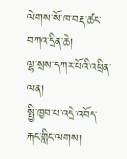ལེགས་སོ་ཁ་བརྡ་ཚང་བཀའ་དྲིན་ཆེ།
ལྷ་སྲས་དཀར་པོའི་འཕྲིན་ལན།
སྤྱི་ཁྱབ་པ་འདྲེ་འབོད་རྐང་གླིང་ལགས།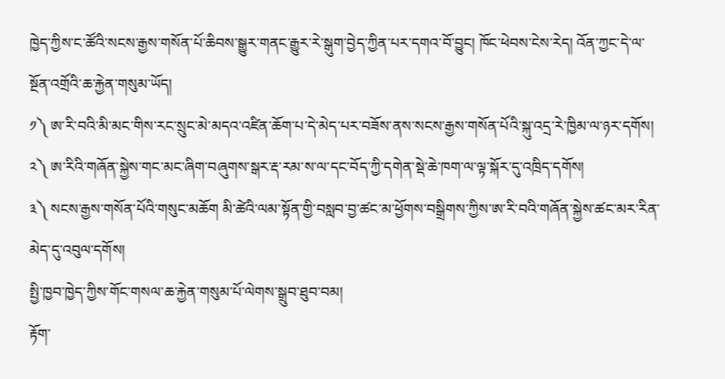ཁྱེད་ཀྱིས་ང་ཚོའི་སངས་རྒྱས་གསོན་པོ་ཆིབས་སྒྱུར་གནང་རྒྱུར་རེ་སྒུག་བྱེད་ཀྱིན་པར་དགའ་བོ་བྱུང། ཁོང་ཕེབས་ངེས་རེད། འོན་ཀྱང་དེ་ལ་སྔོན་འགྲོའི་ཆ་རྐྱེན་གསུམ་ཡོད།
༡༽ ཨ་རི་བའི་མི་མང་གིས་རང་སྲུང་མེ་མདའ་འཛིན་ཆོག་པ་དེ་མེད་པར་བཟོས་ནས་སངས་རྒྱས་གསོན་པོའི་སྐུ་འདྲ་རེ་ཁྱིམ་ལ་ཉར་དགོས།
༢༽ ཨ་རིའི་གཞོན་སྐྱེས་གང་མང་ཞིག་བཞུགས་སྒར་རྡ་རམ་ས་ལ་དང་བོད་ཀྱི་དགེན་སྡེ་ཆེ་ཁག་ལ་ལྟ་སྐོར་དུ་འཁྲིད་དགོས།
༣༽ སངས་རྒྱས་གསོན་པོའི་གསུང་མཆོག མི་ཚེའི་ལམ་སྟོན་གྱི་བསླབ་བྱ་ཚང་མ་ཕྱོགས་བསྒྲིགས་ཀྱིས་ཨ་རི་བའི་གཞོན་སྐྱེས་ཚང་མར་རིན་མེད་དུ་འབུལ་དགོས།
སྤྱི་ཁྱབ་ཁྱེད་ཀྱིས་གོང་གསལ་ཆ་རྐྱེན་གསུམ་པོ་ལེགས་སྒྲུབ་ཐུབ་བམ།
རྟོག་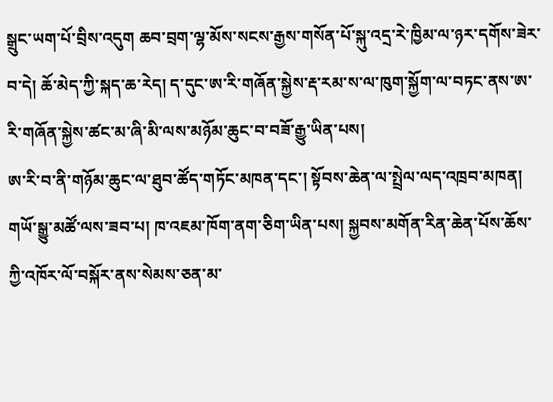སྒྲུང་ཡག་པོ་བྲིས་འདུག ཆབ་བྲག་ལྷ་མོས་སངས་རྒྱས་གསོན་པོ་སྐུ་འདྲ་རེ་ཁྱིམ་ལ་ཉར་དགོས་ཟེར་བ་དེ། ཆོ་མེད་ཀྱི་སྐད་ཆ་རེད། ད་དུང་ཨ་རི་གཞོན་སྐྱེས་རྡ་རམ་ས་ལ་ཁུག་སྐྱོག་ལ་བཏང་ནས་ཨ་རི་གཞོན་སྐྱེས་ཚང་མ་ཞི་མི་ལས་མཉོམ་ཆུང་བ་བཟོ་རྒྱུ་ཡིན་པས།
ཨ་རི་བ་ནི་གཉོམ་ཆུང་ལ་ཐུབ་ཚོད་གཏོང་མཁན་དང་། སྟོབས་ཆེན་ལ་སྤྲེལ་ལད་འཁྲབ་མཁན། གཡོ་སྒྱུ་མཚོ་ལས་ཟབ་པ། ཁ་འཇམ་ཁོག་ནག་ཅིག་ཡིན་པས། སྐྱབས་མགོན་རིན་ཆེན་པོས་ཆོས་ཀྱི་འཁོར་ལོ་བསྐོར་ནས་སེམས་ཅན་མ་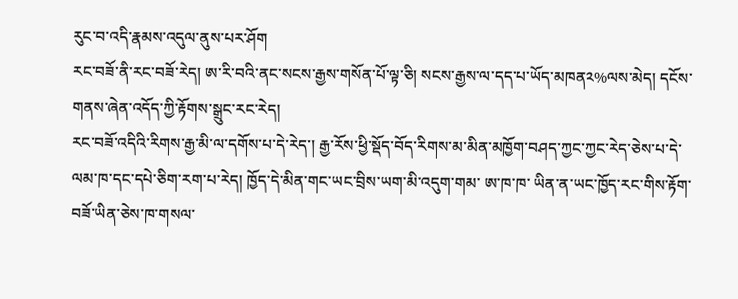རུང་བ་འདི་རྣམས་འདུལ་ནུས་པར་ཤོག
རང་བཟོ་ནི་རང་བཟོ་རེད། ཨ་རི་བའི་ནང་སངས་རྒྱས་གསོན་པོ་ལྟ་ཅི། སངས་རྒྱས་ལ་དད་པ་ཡོད་མཁན༢%ལས་མེད། དངོས་གནས་ཞེན་འདོད་ཀྱི་རྟོགས་སྒྲུང་རང་རེད།
རང་བཟོ་འདིའི་རིགས་རྒྱ་མི་ལ་དགོས་པ་དེ་རེད་། རྒྱ་རོས་ཕྱི་སྡོད་བོད་རིགས་མ་མིན་མཁྱོག་བཤད་ཀྱང་ཀྱང་རེད་ཅེས་པ་དེ་ལམ་ཁ་དང་དཔེ་ཅིག་རག་པ་རེད། ཁྱོད་དེ་མིན་གང་ཡང་བྲིས་ཡག་མི་འདུག་གམ་ ཨ་ཁ་ཁ་ ཡིན་ན་ཡང་ཁྱོད་རང་གིས་རྟོག་བཟོ་ཡིན་ཅེས་ཁ་གསལ་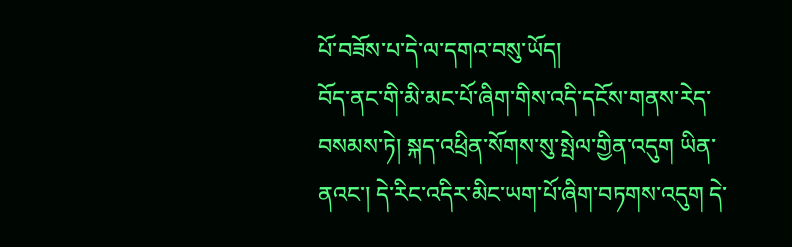པོ་བཟོས་པ་དེ་ལ་དགའ་བསུ་ཡོད།
བོད་ནང་གི་མི་མང་པོ་ཞིག་གིས་འདི་དངོས་གནས་རེད་བསམས་ཏེ། སྐད་འཕྲིན་སོགས་སུ་སྤེལ་གྱིན་འདུག ཡིན་ནའང་། དེ་རིང་འདིར་མིང་ཡག་པོ་ཞིག་བཏགས་འདུག དེ་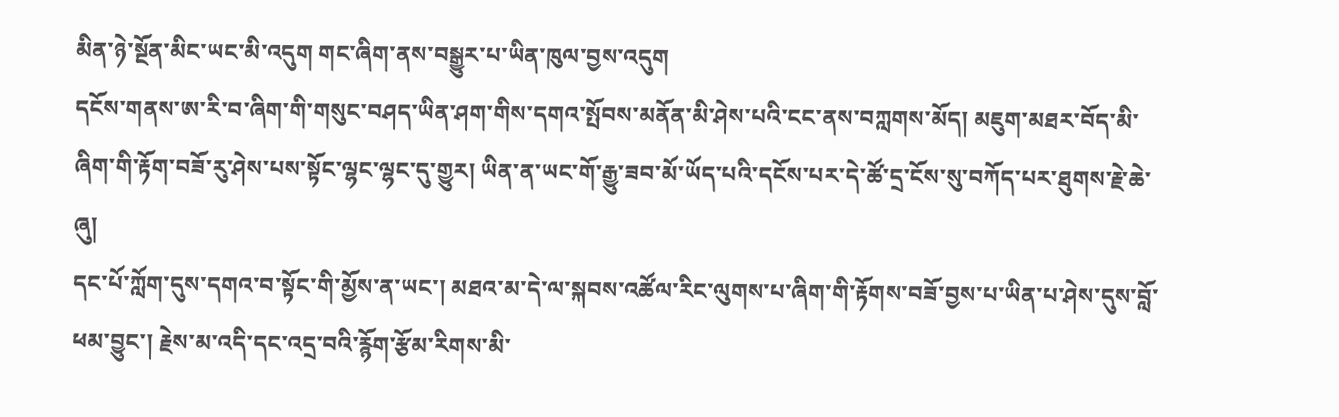མིན་ཉེ་སྔོན་མིང་ཡང་མི་འདུག གང་ཞིག་ནས་བསྒྱུར་པ་ཡིན་ཁུལ་བྱས་འདུག
དངོས་གནས་ཨ་རི་བ་ཞིག་གི་གསུང་བཤད་ཡིན་ཤག་གིས་དགའ་སྤོབས་མནོན་མི་ཤེས་པའི་ངང་ནས་བཀླགས་མོད། མཇུག་མཐར་བོད་མི་ཞིག་གི་རྟོག་བཟོ་རུ་ཤེས་པས་སྟོང་ལྷང་ལྷང་དུ་གྱུར། ཡིན་ན་ཡང་གོ་རྒྱུ་ཟབ་མོ་ཡོད་པའི་དངོས་པར་དེ་ཚོ་དྲ་ངོས་སུ་བཀོད་པར་ཐུགས་རྗེ་ཆེ་ཞུ།
དང་པོ་ཀློག་དུས་དགའ་བ་སྟོང་གི་མྱོས་ན་ཡང་། མཐའ་མ་དེ་ལ་སྐབས་འཚོལ་རིང་ལུགས་པ་ཞིག་གི་རྟོགས་བཟོ་བྱས་པ་ཡིན་པ་ཤེས་དུས་བློ་ཕམ་བྱུང་། རྗེས་མ་འདི་དང་འདྲ་བའི་རྙོག་རྩོམ་རིགས་མི་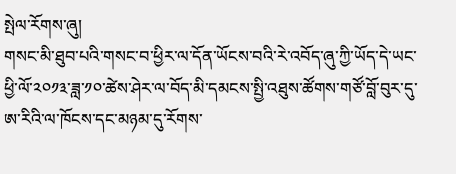སྤེལ་རོགས་ཞུ།
གསང་མི་ཐུབ་པའི་གསང་བ་ཕྱིར་ལ་དོན་ཡོངས་བའི་རེ་འབོད་ཞུ་ཀྱི་ཡོད་དེ་ཡང་ཕྱི་ལོ་༢༠༡༣་ཟླ་༡༠་ཚེས་ཤེར་ལ་བོད་མི་དམངས་སྤྱི་འཐུས་ཚོགས་གཙོ་བློ་བུར་དུ་ཨ་རིའི་ལ་ཁོངས་དང་མཉམ་དུ་རོགས་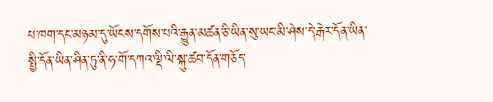པ་ཁག་དང་མཉམ་དུ་ཡོངས་དགོས་པའི་རྒྱུན་མཚན་ཅི་ཡིན་སུ་ཡང་མི་ཤེས་དེ་རྒེར་དོན་ཡིན་སྤྱི་དོན་ཡིན་ཤིན་ཏུ་ནི་ཧ་གོ་དཀའ་ལྡི་ལི་སྐུ་ཚབ་དོན་གཅོད་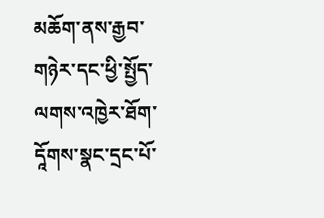མཆོག་ནས་རྒྱབ་གཉེར་དང་ཕྱི་སྤྱོད་ལགས་འཁྱེར་ཐོག་དཱོགས་སྣང་དྲང་པོ་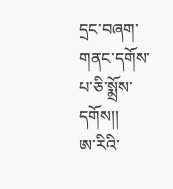དྲང་བཞག་གནང་དགོས་པ་ཅི་སྨྲོས་དགོས།།
ཨ་རིའི་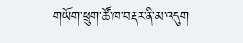གཡོག་ཕྲུག་ཚོ་ཁ་བརྡར་ནི་མ་འདུག